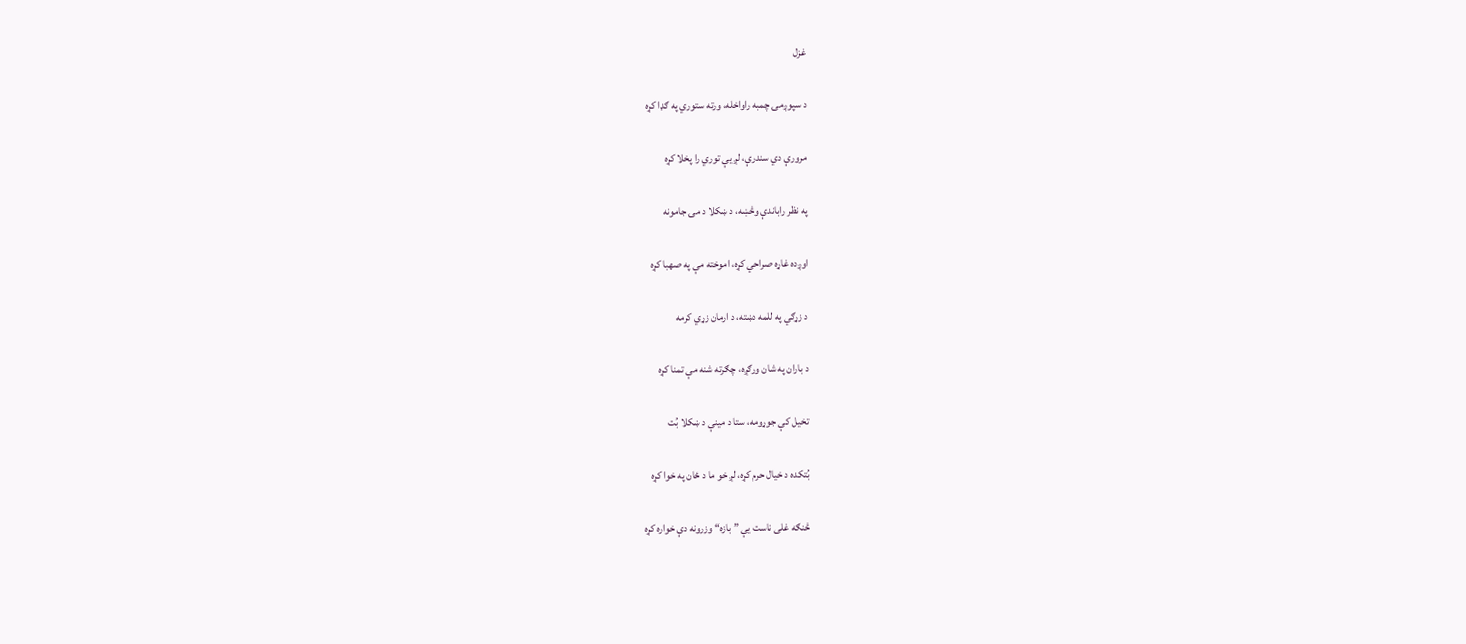غزل

د سپوږمۍ چمبه راواخله، ورته ستوري په ګډا کړه

مرورې دي سندرې، لږ يې توري را پخلا کړه

په نظر راباندې وڅښه، د ښکلا د مۍ جامونه

اوږده غاړه صراحي کړه، اموخته مې په صهبا کړه

د زړګي په للمه دښته، د ارمان زړي کرمه

د باران په شان ورګږه، چګرته شنه مې تمنا کړه

تخيل کې جوړومه، ستا د مينې د ښکلا بُت

بُتکده د خيال حرم کړه، لږ خو ما د ځان په خوا کړه

څنګه غلی ناست يې ” بازه“ وزرونه دې خواره کړه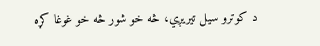د کوترو سيل تيريږي، څه خو شور څه خو غوغا کړه